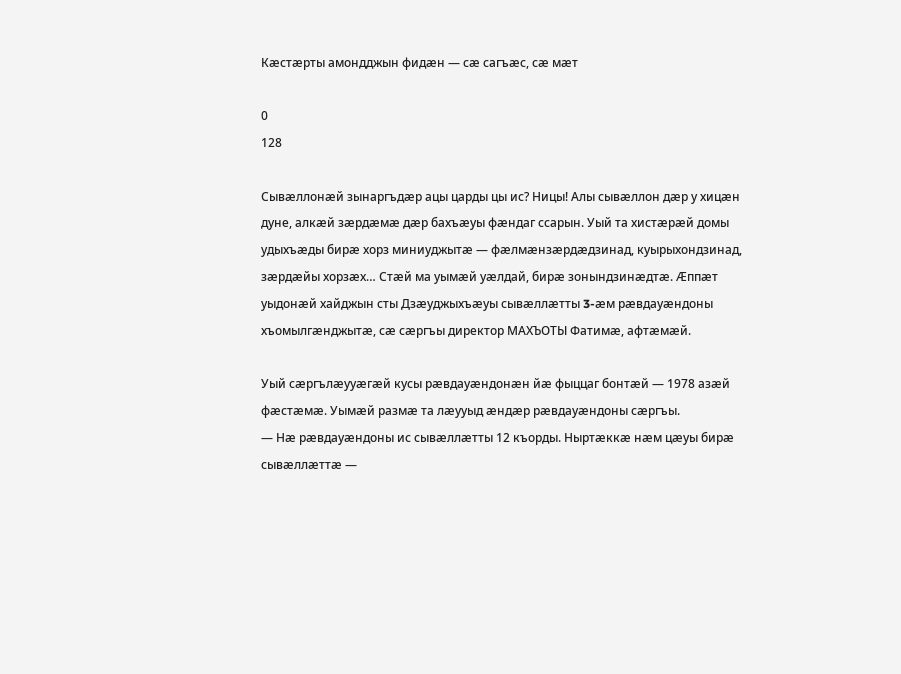Кæстæрты амондджын фидæн — сæ сагъæс, сæ мæт

0
128

Сывæллонæй зынаргъдæр ацы царды цы ис? Ницы! Алы сывæллон дæр у хицæн дуне, алкæй зæрдæмæ дæр бахъæуы фæндаг ссарын. Уый та хистæрæй домы удыхъæды бирæ хорз миниуджытæ — фæлмæнзæрдæдзинад, куырыхондзинад, зæрдæйы хорзæх… Стæй ма уымæй уæлдай, бирæ зонындзинæдтæ. Æппæт уыдонæй хайджын сты Дзæуджыхъæуы сывæллæтты 3-æм рæвдауæндоны хъомылгæнджытæ, сæ сæргъы директор МАХЪОТЫ Фатимæ, афтæмæй.

Уый сæргълæууæгæй кусы рæвдауæндонæн йæ фыццаг бонтæй — 1978 азæй фæстæмæ. Уымæй размæ та лæууыд æндæр рæвдауæндоны сæргъы.
— Нæ рæвдауæндоны ис сывæллæтты 12 къорды. Ныртæккæ нæм цæуы бирæ сывæллæттæ —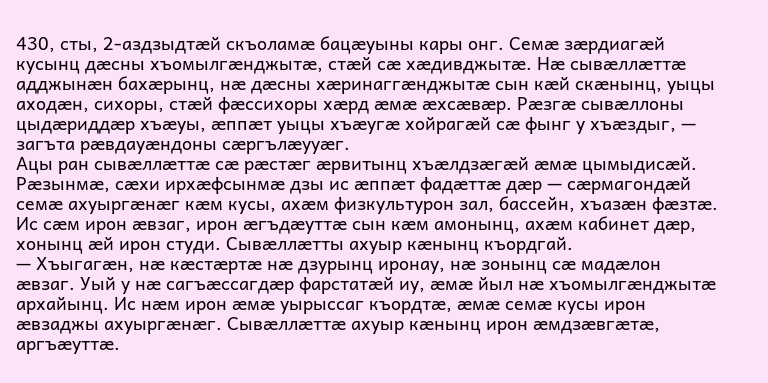430, сты, 2-аздзыдтæй скъоламæ бацæуыны кары онг. Семæ зæрдиагæй кусынц дæсны хъомылгæнджытæ, стæй сæ хæдивджытæ. Нæ сывæллæттæ адджынæн бахæрынц, нæ дæсны хæринаггæнджытæ сын кæй скæнынц, уыцы аходæн, сихоры, стæй фæссихоры хæрд æмæ æхсæвæр. Рæзгæ сывæллоны цыдæриддæр хъæуы, æппæт уыцы хъæугæ хойрагæй сæ фынг у хъæздыг, — загъта рæвдауæндоны сæргълæууæг.
Ацы ран сывæллæттæ сæ рæстæг æрвитынц хъæлдзæгæй æмæ цымыдисæй. Рæзынмæ, сæхи ирхæфсынмæ дзы ис æппæт фадæттæ дæр — сæрмагондæй семæ ахуыргæнæг кæм кусы, ахæм физкультурон зал, бассейн, хъазæн фæзтæ. Ис сæм ирон æвзаг, ирон æгъдæуттæ сын кæм амонынц, ахæм кабинет дæр, хонынц æй ирон студи. Сывæллæтты ахуыр кæнынц къордгай.
— Хъыгагæн, нæ кæстæртæ нæ дзурынц иронау, нæ зонынц сæ мадæлон æвзаг. Уый у нæ сагъæссагдæр фарстатæй иу, æмæ йыл нæ хъомылгæнджытæ архайынц. Ис нæм ирон æмæ уырыссаг къордтæ, æмæ семæ кусы ирон æвзаджы ахуыргæнæг. Сывæллæттæ ахуыр кæнынц ирон æмдзæвгæтæ, аргъæуттæ.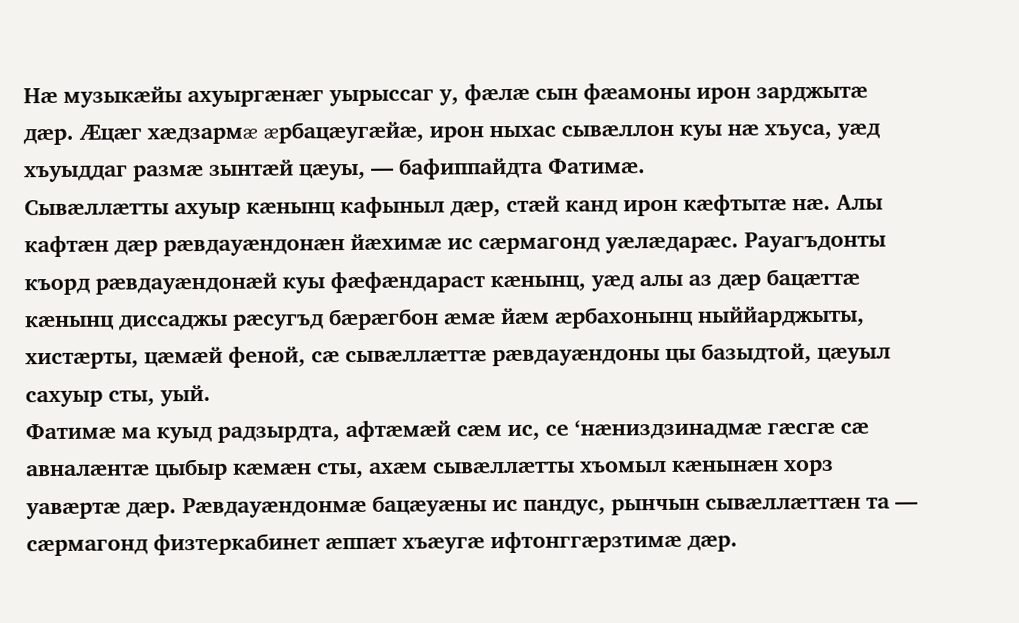Нæ музыкæйы ахуыргæнæг уырыссаг у, фæлæ сын фæамоны ирон зарджытæ дæр. Æцæг хæдзармæ æрбацæугæйæ, ирон ныхас сывæллон куы нæ хъуса, уæд хъуыддаг размæ зынтæй цæуы, — бафиппайдта Фатимæ.
Сывæллæтты ахуыр кæнынц кафыныл дæр, стæй канд ирон кæфтытæ нæ. Алы кафтæн дæр рæвдауæндонæн йæхимæ ис сæрмагонд уæлæдарæс. Рауагъдонты къорд рæвдауæндонæй куы фæфæндараст кæнынц, уæд алы аз дæр бацæттæ кæнынц диссаджы рæсугъд бæрæгбон æмæ йæм æрбахонынц ныййарджыты, хистæрты, цæмæй феной, сæ сывæллæттæ рæвдауæндоны цы базыдтой, цæуыл сахуыр сты, уый.
Фатимæ ма куыд радзырдта, афтæмæй сæм ис, се ‘нæниздзинадмæ гæсгæ сæ авналæнтæ цыбыр кæмæн сты, ахæм сывæллæтты хъомыл кæнынæн хорз уавæртæ дæр. Рæвдауæндонмæ бацæуæны ис пандус, рынчын сывæллæттæн та — сæрмагонд физтеркабинет æппæт хъæугæ ифтонггæрзтимæ дæр.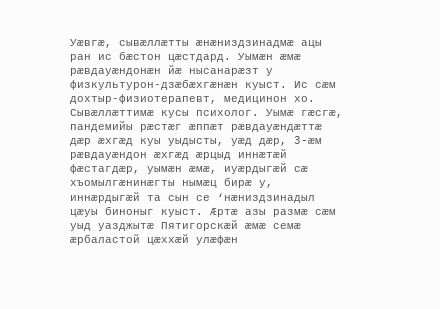Уæвгæ, сывæллæтты æнæниздзинадмæ ацы ран ис бæстон цæстдард. Уымæн æмæ рæвдауæндонæн йæ нысанарæзт у физкультурон-дзæбæхгæнæн куыст. Ис сæм дохтыр-физиотерапевт, медицинон хо. Сывæллæттимæ кусы психолог. Уымæ гæсгæ, пандемийы рæстæг æппæт рæвдауæндæттæ дæр æхгæд куы уыдысты, уæд дæр, 3-æм рæвдауæндон æхгæд æрцыд иннæтæй фæстагдæр, уымæн æмæ, иуæрдыгæй сæ хъомылгæнинæгты нымæц бирæ у, иннæрдыгæй та сын се ‘нæниздзинадыл цæуы биноныг куыст. Æртæ азы размæ сæм уыд уазджытæ Пятигорскæй æмæ семæ æрбаластой цæххæй улæфæн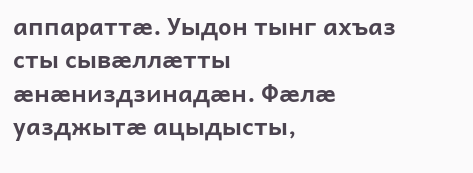аппараттæ. Уыдон тынг ахъаз сты сывæллæтты æнæниздзинадæн. Фæлæ уазджытæ ацыдысты,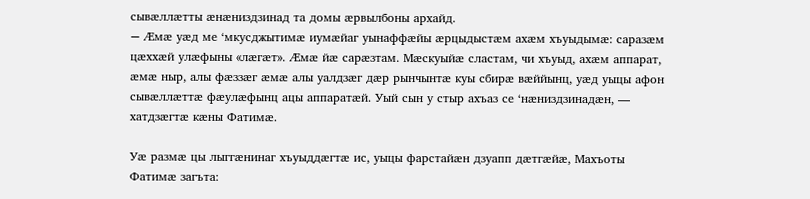сывæллæтты æнæниздзинад та домы æрвылбоны архайд.
— Æмæ уæд ме ‘мкусджытимæ иумæйаг уынаффæйы æрцыдыстæм ахæм хъуыдымæ: саразæм цæххæй улæфыны «лæгæт». Æмæ йæ сарæзтам. Мæскуыйæ сластам, чи хъуыд, ахæм аппарат, æмæ ныр, алы фæззæг æмæ алы уалдзæг дæр рынчынтæ куы сбирæ вæййынц, уæд уыцы афон сывæллæттæ фæулæфынц ацы аппаратæй. Уый сын у стыр ахъаз се ‘нæниздзинадæн, — хатдзæгтæ кæны Фатимæ.

Уæ размæ цы лыггæнинаг хъуыддæгтæ ис, уыцы фарстайæн дзуапп дæтгæйæ, Махъоты Фатимæ загъта: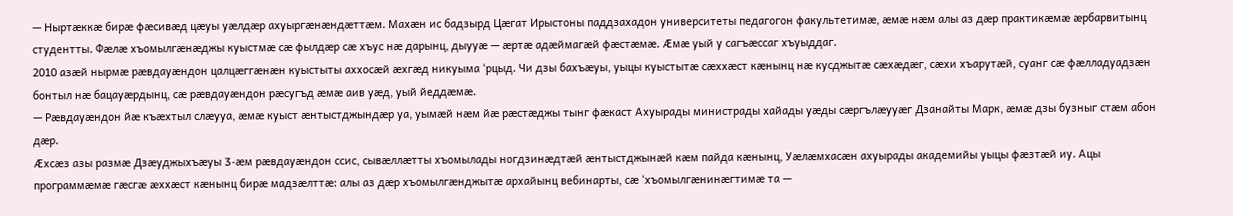— Ныртæккæ бирæ фæсивæд цæуы уæлдæр ахуыргæнæндæттæм. Махæн ис бадзырд Цæгат Ирыстоны паддзахадон университеты педагогон факультетимæ, æмæ нæм алы аз дæр практикæмæ æрбарвитынц студентты. Фæлæ хъомылгæнæджы куыстмæ сæ фылдæр сæ хъус нæ дарынц, дыууæ — æртæ адæймагæй фæстæмæ. Æмæ уый у сагъæссаг хъуыддаг.
2010 азæй нырмæ рæвдауæндон цалцæггæнæн куыстыты аххосæй æхгæд никуыма ‘рцыд. Чи дзы бахъæуы, уыцы куыстытæ сæххæст кæнынц нæ кусджытæ сæхæдæг, сæхи хъарутæй, суанг сæ фæлладуадзæн бонтыл нæ бацауæрдынц, сæ рæвдауæндон рæсугъд æмæ аив уæд, уый йеддæмæ.
— Рæвдауæндон йæ къæхтыл слæууа, æмæ куыст æнтыстджындæр уа, уымæй нæм йæ рæстæджы тынг фæкаст Ахуырады министрады хайады уæды сæргълæууæг Дзанайты Марк, æмæ дзы бузныг стæм абон дæр.
Æхсæз азы размæ Дзæуджыхъæуы 3-æм рæвдауæндон ссис, сывæллæтты хъомылады ногдзинæдтæй æнтыстджынæй кæм пайда кæнынц, Уæлæмхасæн ахуырады академийы уыцы фæзтæй иу. Ацы программæмæ гæсгæ æххæст кæнынц бирæ мадзæлттæ: алы аз дæр хъомылгæнджытæ архайынц вебинарты, сæ ‘хъомылгæнинæгтимæ та —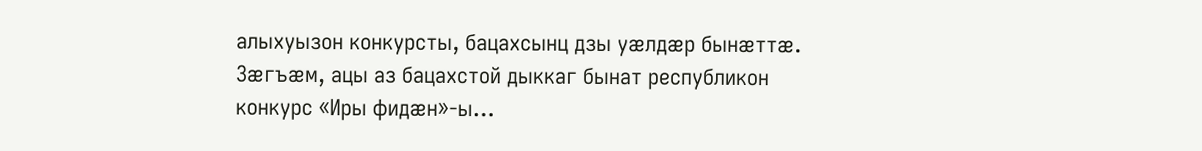алыхуызон конкурсты, бацахсынц дзы уæлдæр бынæттæ. Зæгъæм, ацы аз бацахстой дыккаг бынат республикон конкурс «Иры фидæн»-ы…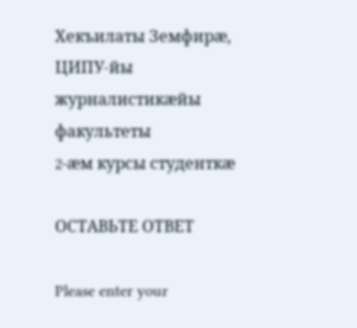Хекъилаты Земфирæ,
ЦИПУ-йы
журналистикæйы
факультеты
2-æм курсы студенткæ

ОСТАВЬТЕ ОТВЕТ

Please enter your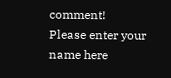comment!
Please enter your name here